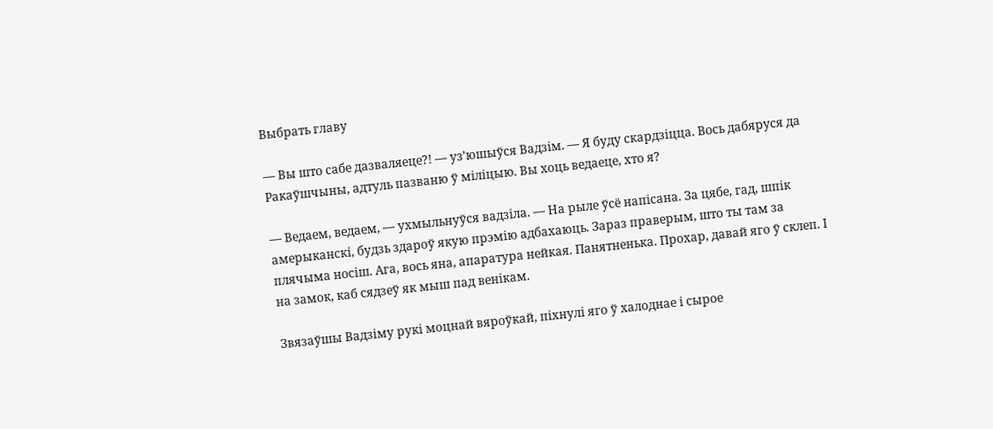Выбрать главу

— Вы што сабе дазваляеце?! — уз’юшыўся Вадзім. — Я буду скардзіцца. Вось дабяруся да Ракаўшчыны, адтуль пазваню ў міліцыю. Вы хоць ведаеце, хто я?

— Ведаем, ведаем, — ухмыльнуўся вадзіла. — На рыле ўсё напісана. За цябе, гад, шпік амерыканскі, будзь здароў якую прэмію адбахаюць. Зараз праверым, што ты там за плячыма носіш. Ага, вось яна, апаратура нейкая. Панятненька. Прохар, давай яго ў склеп. І на замок, каб сядзеў як мыш пад венікам.

Звязаўшы Вадзіму рукі моцнай вяроўкай, піхнулі яго ў халоднае і сырое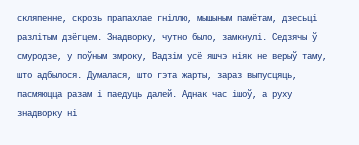скляпенне, скрозь прапахлае гніллю, мышыным памётам, дзесьці разлітым дзёгцем. Знадворку, чутно было, замкнулі. Седзячы ў смуродзе, у поўным змроку, Вадзім усё яшчэ ніяк не верыў таму, што адбылося. Думалася, што гэта жарты, зараз выпусцяць, пасмяюцца разам і паедуць далей. Аднак час ішоў, а руху знадворку ні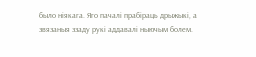было ніякага. Яго пачалі прабіраць дрыжыкі, а звязаныя ззаду рукі аддавалі ныючым болем.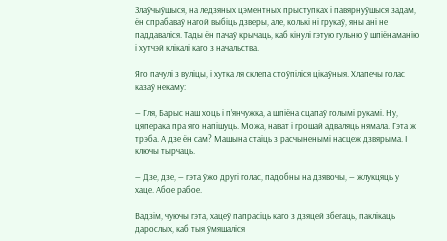Злаўчыўшыся, на ледзяных цэментных прыступках і павярнуўшыся задам, ён спрабаваў нагой выбіць дзверы, але, колькі ні грукаў, яны ані не паддаваліся. Тады ён пачаў крычаць, каб кінулі гэтую гульню ў шпіёнаманію і хутчэй клікалі каго з начальства.

Яго пачулі з вуліцы, і хутка ля склепа стоўпіліся цікаўныя. Хлапечы голас казаў некаму:

— Гля, Барыс наш хоць і п’янчужка, а шпіёна сцапаў голымі рукамі. Ну, цяперака пра яго напішуць. Можа, нават і грошай адваляць нямала. Гэта ж трэба. А дзе ён сам? Машына стаіць з расчыненымі насцеж дзвярыма. І ключы тырчаць.

— Дзе, дзе, — гэта ўжо другі голас, падобны на дзявочы, — жлукцяць у хаце. Абое рабое.

Вадзім, чуючы гэта, хацеў папрасіць каго з дзяцей збегаць, паклікаць дарослых, каб тыя ўмяшаліся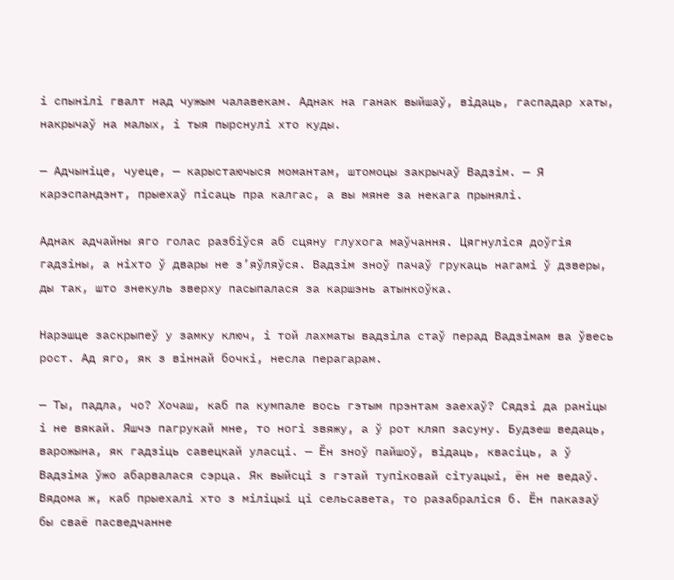і спынілі гвалт над чужым чалавекам. Аднак на ганак выйшаў, відаць, гаспадар хаты, накрычаў на малых, і тыя пырснулі хто куды.

— Адчыніце, чуеце, — карыстаючыся момантам, штомоцы закрычаў Вадзім. — Я карэспандэнт, прыехаў пісаць пра калгас, а вы мяне за некага прынялі.

Аднак адчайны яго голас разбіўся аб сцяну глухога маўчання. Цягнуліся доўгія гадзіны, а ніхто ў двары не з’яўляўся. Вадзім зноў пачаў грукаць нагамі ў дзверы, ды так, што знекуль зверху пасыпалася за каршэнь атынкоўка.

Нарэшце заскрыпеў у замку ключ, і той лахматы вадзіла стаў перад Вадзімам ва ўвесь рост. Ад яго, як з віннай бочкі, несла перагарам.

— Ты, падла, чо? Хочаш, каб па кумпале вось гэтым прэнтам заехаў? Сядзі да раніцы і не вякай. Яшчэ пагрукай мне, то ногі звяжу, а ў рот кляп засуну. Будзеш ведаць, варожына, як гадзіць савецкай уласці. — Ён зноў пайшоў, відаць, квасіць, а ў Вадзіма ўжо абарвалася сэрца. Як выйсці з гэтай тупіковай сітуацыі, ён не ведаў. Вядома ж, каб прыехалі хто з міліцыі ці сельсавета, то разабраліся б. Ён паказаў бы сваё пасведчанне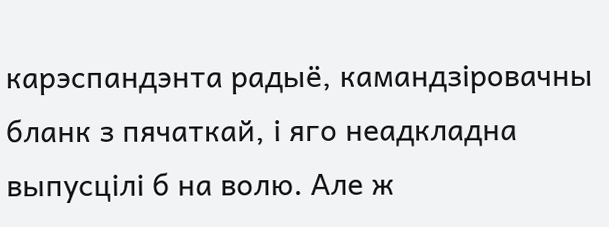карэспандэнта радыё, камандзіровачны бланк з пячаткай, і яго неадкладна выпусцілі б на волю. Але ж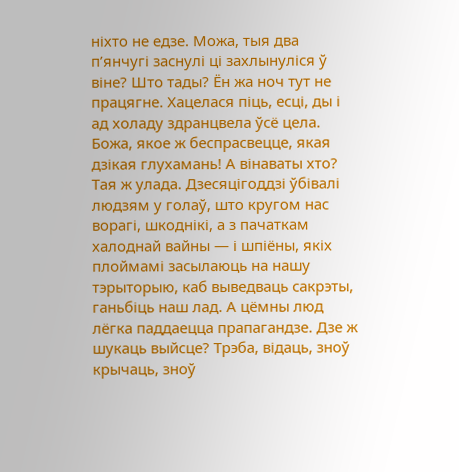ніхто не едзе. Можа, тыя два п’янчугі заснулі ці захлынуліся ў віне? Што тады? Ён жа ноч тут не працягне. Хацелася піць, есці, ды і ад холаду здранцвела ўсё цела. Божа, якое ж беспрасвецце, якая дзікая глухамань! А вінаваты хто? Тая ж улада. Дзесяцігоддзі ўбівалі людзям у голаў, што кругом нас ворагі, шкоднікі, а з пачаткам халоднай вайны — і шпіёны, якіх плоймамі засылаюць на нашу тэрыторыю, каб выведваць сакрэты, ганьбіць наш лад. А цёмны люд лёгка паддаецца прапагандзе. Дзе ж шукаць выйсце? Трэба, відаць, зноў крычаць, зноў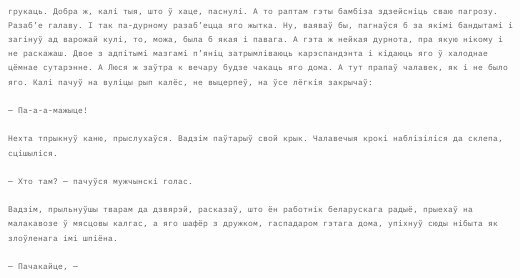грукаць. Добра ж, калі тыя, што ў хаце, паснулі. А то раптам гэты бамбіза здзейсніць сваю пагрозу. Разаб’е галаву. І так па-дурному разаб’ецца яго жытка. Ну, ваяваў бы, пагнаўся б за якімі бандытамі і загінуў ад варожай кулі, то, можа, была б якая і павага. А гэта ж нейкая дурнота, пра якую нікому і не раскажаш. Двое з адпітымі мазгамі п’яніц затрымліваюць карэспандэнта і кідаюць яго ў халоднае цёмнае сутарэнне. А Люся ж заўтра к вечару будзе чакаць яго дома. А тут прапаў чалавек, як і не было яго. Калі пачуў на вуліцы рып калёс, не выцерпеў, на ўсе лёгкія закрычаў:

— Па-а-а-мажыце!

Нехта тпрыкнуў каню, прыслухаўся. Вадзім паўтарыў свой крык. Чалавечыя крокі наблізіліся да склепа, сцішыліся.

— Хто там? — пачуўся мужчынскі голас.

Вадзім, прыльнуўшы тварам да дзвярэй, расказаў, што ён работнік беларускага радыё, прыехаў на малакавозе ў мясцовы калгас, а яго шафёр з дружком, гаспадаром гэтага дома, упіхнуў сюды нібыта як злоўленага імі шпіёна.

— Пачакайце, —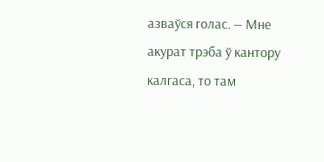азваўся голас. — Мне акурат трэба ў кантору калгаса, то там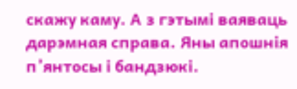скажу каму. А з гэтымі ваяваць дарэмная справа. Яны апошнія п’янтосы і бандзюкі.